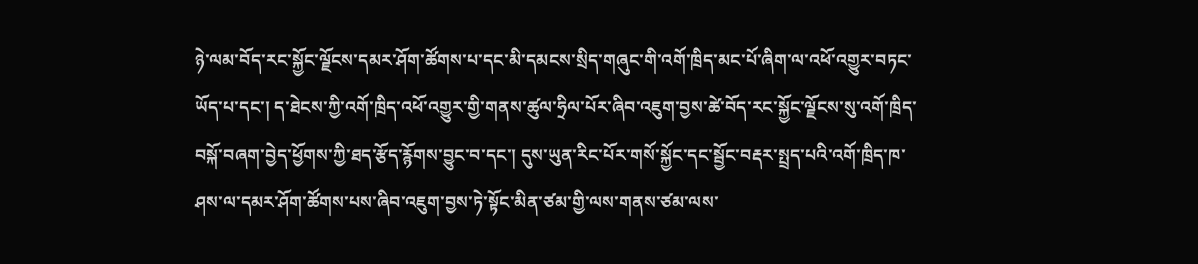ཉེ་ལམ་བོད་རང་སྐྱོང་ལྗོངས་དམར་ཤོག་ཚོགས་པ་དང་མི་དམངས་སྲིད་གཞུང་གི་འགོ་ཁྲིད་མང་པོ་ཞིག་ལ་འཕོ་འགྱུར་བཏང་ཡོད་པ་དང་། ད་ཐེངས་ཀྱི་འགོ་ཁྲིད་འཕོ་འགྱུར་གྱི་གནས་ཚུལ་ཧྲིལ་པོར་ཞིབ་འཇུག་བྱས་ཚེ་བོད་རང་སྐྱོང་ལྗོངས་སུ་འགོ་ཁྲིད་བསྐོ་བཞག་བྱེད་ཕྱོགས་ཀྱི་ཐད་རྩོད་རྙོགས་བྱུང་བ་དང་། དུས་ཡུན་རིང་པོར་གསོ་སྐྱོང་དང་སྦྱོང་བརྡར་སྤྲད་པའི་འགོ་ཁྲིད་ཁ་ཤས་ལ་དམར་ཤོག་ཚོགས་པས་ཞིབ་འཇུག་བྱས་ཏེ་སྟོང་མིན་ཙམ་གྱི་ལས་གནས་ཙམ་ལས་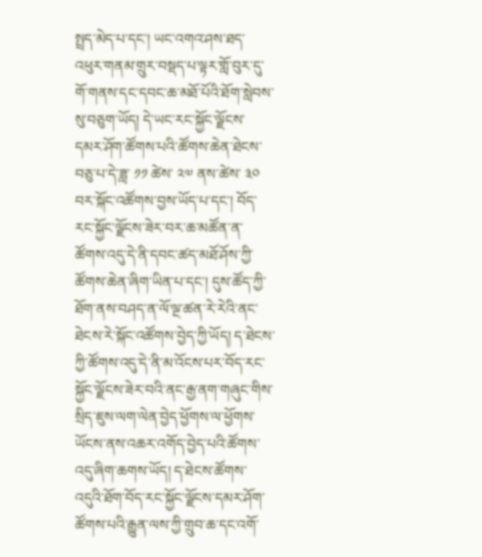སྤྲད་མེད་པ་དང་། ཡང་འགའ་ཤས་ཐད་འཕུར་གནམ་གྲུར་བསྡད་པ་ལྟར་གློ་བུར་དུ་གོ་གནས་དང་དབང་ཆ་མཐོ་པོའི་ཐོག་སླེབས་སུ་བཅུག་ཡོད། དེ་ཡང་རང་སྐྱོང་ལྗོངས་དམར་ཤོག་ཚོགས་པའི་ཚོགས་ཆེན་ཐེངས་བཅུ་པ་དེ་ཟླ་ ༡༡ ཚེས་ ༢༧ ནས་ཚེས་ ༣༠ བར་སྐོང་འཚོགས་བྱས་ཡོད་པ་དང་། བོད་རང་སྐྱོང་ལྗོངས་ཟེར་བར་ཆ་མཚོན་ན་ཚོགས་འདུ་དེ་ནི་དབང་ཚད་མཐོ་ཤོས་ཀྱི་ཚོགས་ཆེན་ཞིག་ཡིན་པ་དང་། དུས་ཚོད་ཀྱི་ཐོག་ནས་བཤད་ན་ལོ་ལྔ་ཚན་རེ་རེའི་ནང་ཐེངས་རེ་སྐོང་འཚོགས་བྱེད་ཀྱི་ཡོད། ད་ཐེངས་ཀྱི་ཚོགས་འདུ་དེ་ནི་མ་འོངས་པར་བོད་རང་སྐྱོང་ལྗོངས་ཟེར་བའི་ནང་རྒྱ་ནག་གཞུང་གིས་སྲིད་ཇུས་ལག་ལེན་བྱེད་ཕྱོགས་ལ་ཕྱོགས་ཡོངས་ནས་འཆར་འགོད་བྱེད་པའི་ཚོགས་འདུ་ཞིག་ཆགས་ཡོད། ད་ཐེངས་ཚོགས་འདུའི་ཐོག་བོད་རང་སྐྱོང་ལྗོངས་དམར་ཤོག་ཚོགས་པའི་རྒྱུན་ལས་ཀྱི་གྲུབ་ཆ་དང་འགོ་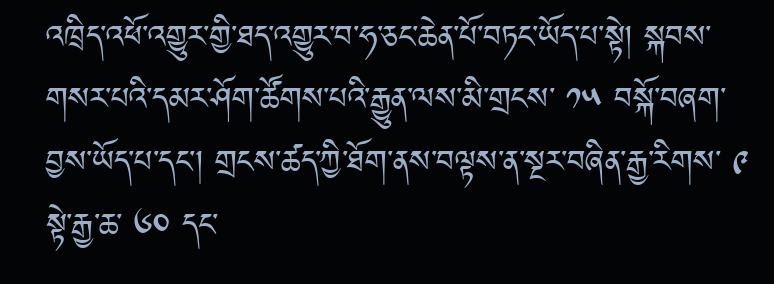འཁྲིད་འཕོ་འགྱུར་གྱི་ཐད་འགྱུར་བ་ཧ་ཅང་ཆེན་པོ་བཏང་ཡོད་པ་སྟེ། སྐབས་གསར་པའི་དམར་ཤོག་ཚོགས་པའི་རྒྱུན་ལས་མི་གྲངས་ ༡༥ བསྐོ་བཞག་བྱས་ཡོད་པ་དང་། གྲངས་ཚད་ཀྱི་ཐོག་ནས་བལྟས་ན་སྔར་བཞིན་རྒྱ་རིགས་ ༩ སྟེ་རྒྱ་ཆ་ ༦༠ དང་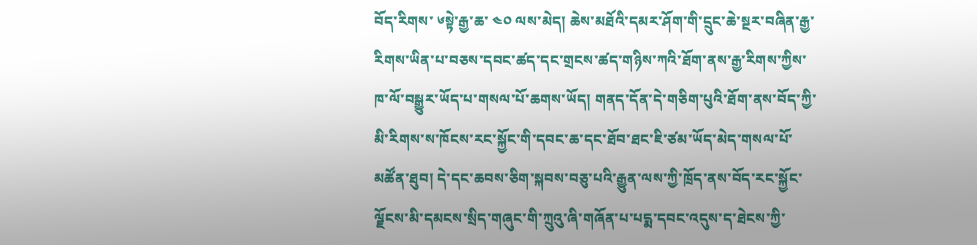བོད་རིགས་ ༦སྟེ་རྒྱ་ཆ་ ༤༠ ལས་མེད། ཆེས་མཐོའི་དམར་ཤོག་གི་དྲུང་ཆེ་སྔར་བཞིན་རྒྱ་རིགས་ཡིན་པ་བཅས་དབང་ཚད་དང་གྲངས་ཚད་གཉིས་ཀའི་ཐོག་ནས་རྒྱ་རིགས་ཀྱིས་ཁ་ལོ་བསྒྱུར་ཡོད་པ་གསལ་པོ་ཆགས་ཡོད། གནད་དོན་དེ་གཅིག་པུའི་ཐོག་ནས་བོད་ཀྱི་མི་རིགས་ས་ཁོངས་རང་སྐྱོང་གི་དབང་ཆ་དང་ཐོབ་ཐང་ཇི་ཙམ་ཡོད་མེད་གསལ་པོ་མཚོན་ཐུབ། དེ་དང་ཆབས་ཅིག་སྐབས་བཅུ་པའི་རྒྱུན་ལས་ཀྱི་ཁྲོད་ནས་བོད་རང་སྐྱོང་ལྗོངས་མི་དམངས་སྲིད་གཞུང་གི་ཀྲུའུ་ཞི་གཞོན་པ་པདྨ་དབང་འདུས་ད་ཐེངས་ཀྱི་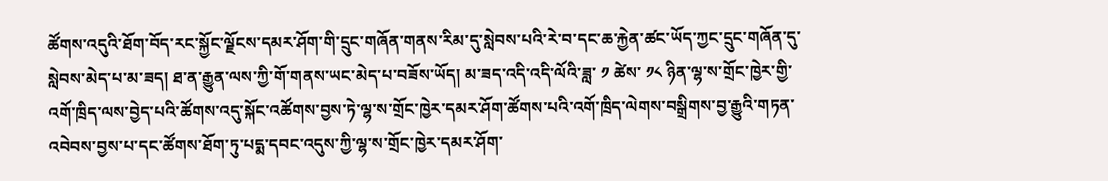ཚོགས་འདུའི་ཐོག་བོད་རང་སྐྱོང་ལྗོངས་དམར་ཤོག་གི་དྲུང་གཞོན་གནས་རིམ་དུ་སླེབས་པའི་རེ་བ་དང་ཆ་རྐྱེན་ཚང་ཡོད་ཀྱང་དྲུང་གཞོན་དུ་སླེབས་མེད་པ་མ་ཟད། ཐ་ན་རྒྱུན་ལས་ཀྱི་གོ་གནས་ཡང་མེད་པ་བཟོས་ཡོད། མ་ཟད་འདི་འདི་ལོའི་ཟླ་ ༡ ཚེས་ ༡༨ ཉིན་ལྷ་ས་གྲོང་ཁྱེར་གྱི་འགོ་ཁྲིད་ལས་བྱེད་པའི་ཚོགས་འདུ་སྐོང་འཚོགས་བྱས་ཏེ་ལྷ་ས་གྲོང་ཁྱེར་དམར་ཤོག་ཚོགས་པའི་འགོ་ཁྲིད་ལེགས་བསྒྲིགས་བྱ་རྒྱུའི་གཏན་འབེབས་བྱས་པ་དང་ཚོགས་ཐོག་ཏུ་པདྨ་དབང་འདུས་ཀྱི་ལྷ་ས་གྲོང་ཁྱེར་དམར་ཤོག་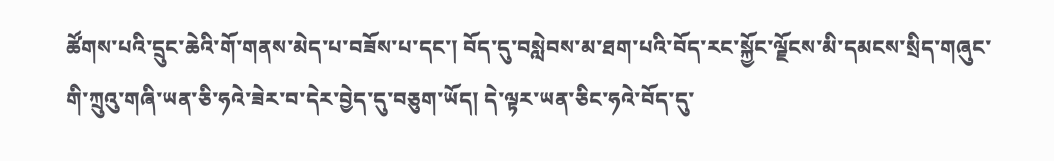ཚོགས་པའི་དྲུང་ཆེའི་གོ་གནས་མེད་པ་བཟོས་པ་དང་། བོད་དུ་བསླེབས་མ་ཐག་པའི་བོད་རང་སྐྱོང་ལྗོངས་མི་དམངས་སྲིད་གཞུང་གི་ཀྲུའུ་གཞི་ཡན་ཅི་ཧའེ་ཟེར་བ་དེར་བྱེད་དུ་བཅུག་ཡོད། དེ་ལྟར་ཡན་ཅིང་ཧའེ་བོད་དུ་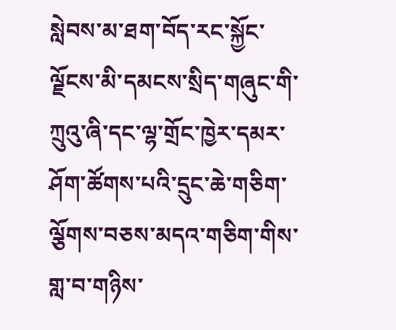སླེབས་མ་ཐག་བོད་རང་སྐྱོང་ལྗོངས་མི་དམངས་སྲིད་གཞུང་གི་ཀྲུའུ་ཞི་དང་ལྷ་གྲོང་ཁྱེར་དམར་ཤོག་ཚོགས་པའི་དྲུང་ཆེ་གཅིག་ལྕོགས་བཅས་མདའ་གཅིག་གིས་གླ་བ་གཉིས་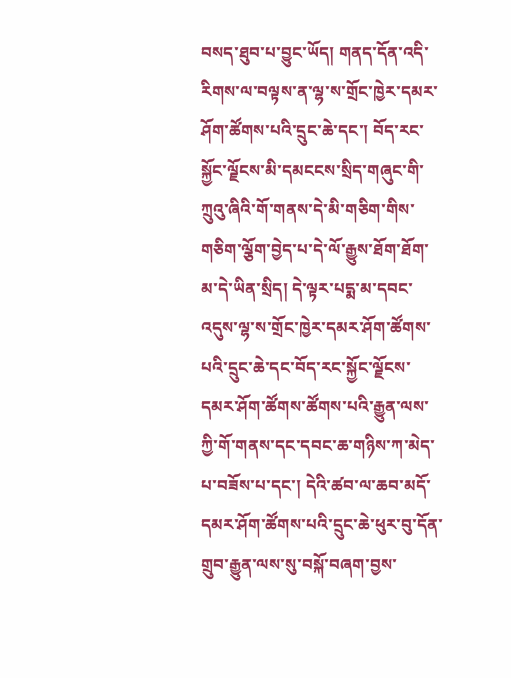བསད་ཐུབ་པ་བྱུང་ཡོད། གནད་དོན་འདི་རིགས་ལ་བལྟས་ན་ལྷ་ས་གྲོང་ཁྱེར་དམར་ཤོག་ཚོགས་པའི་དྲུང་ཆེ་དང་། བོད་རང་སྐྱོང་ལྗོངས་མི་དམངངས་སྲིད་གཞུང་གི་ཀྲུའུ་ཞིའི་གོ་གནས་དེ་མི་གཅིག་གིས་གཅིག་ལྕོག་བྱེད་པ་དེ་ལོ་རྒྱུས་ཐོག་ཐོག་མ་དེ་ཡིན་སྲིད། དེ་ལྟར་པདྨ་མ་དབང་འདུས་ལྷ་ས་གྲོང་ཁྱེར་དམར་ཤོག་ཚོགས་པའི་དྲུང་ཆེ་དང་བོད་རང་སྐྱོང་ལྗོངས་དམར་ཤོག་ཚོགས་ཚོགས་པའི་རྒྱུན་ལས་ཀྱི་གོ་གནས་དང་དབང་ཆ་གཉིས་ཀ་མེད་པ་བཟོས་པ་དང་། དེའི་ཚབ་ལ་ཆབ་མདོ་དམར་ཤོག་ཚོགས་པའི་དྲུང་ཆེ་ཕུར་བུ་དོན་གྲུབ་རྒྱུན་ལས་སུ་བསྐོ་བཞག་བྱས་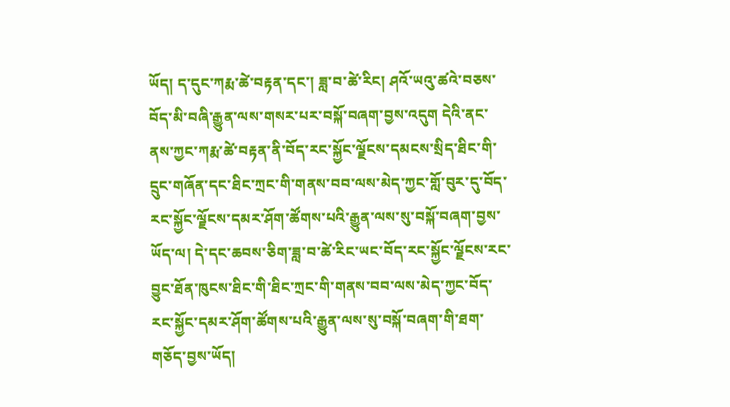ཡོད། ད་དུང་ཀརྨ་ཚེ་བརྟན་དང་། ཟླ་བ་ཚེ་རིང། ཤའོ་ཡའུ་ཚའེ་བཅས་བོད་མི་བཞི་རྒྱུན་ལས་གསར་པར་བསྐོ་བཞག་བྱས་འདུག དེའི་ནང་ནས་ཀྱང་ཀརྨ་ཚེ་བརྟན་ནི་བོད་རང་སྐྱོང་ལྗོངས་དམངས་སྲིད་ཐིང་གི་དྲུང་གཞོན་དང་ཐིང་ཀྲང་གི་གནས་བབ་ལས་མེད་ཀྱང་གློ་བུར་དུ་བོད་རང་སྐྱོང་ལྗོངས་དམར་ཤོག་ཚོགས་པའི་རྒྱུན་ལས་སུ་བསྐོ་བཞག་བྱས་ཡོད་ལ། དེ་དང་ཆབས་ཅིག་ཟླ་བ་ཚེ་རིང་ཡང་བོད་རང་སྐྱོང་ལྗོངས་རང་བྱུང་ཐོན་ཁུངས་ཐིང་གི་ཐིང་ཀྲང་གི་གནས་བབ་ལས་མེད་ཀྱང་བོད་རང་སྐྱོང་དམར་ཤོག་ཚོགས་པའི་རྒྱུན་ལས་སུ་བསྐོ་བཞག་གི་ཐག་གཅོད་བྱས་ཡོད།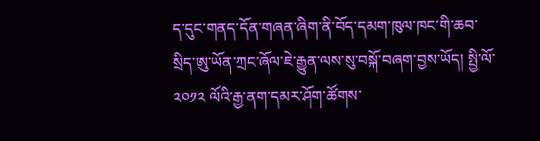ད་དུང་གནད་དོན་གཞན་ཞིག་ནི་བོད་དམག་ཁུལ་ཁང་གི་ཆབ་སྲིད་ཨུ་ཡོན་ཀྲང་ཞོལ་ཇེ་རྒྱུན་ལས་སུ་བསྐོ་བཞག་བྱས་ཡོད། སྤྱི་ལོ་ ༢༠༡༢ ལོའི་རྒྱ་ནག་དམར་ཤོག་ཚོགས་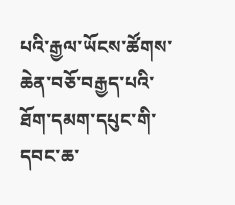པའི་རྒྱལ་ཡོངས་ཚོགས་ཆེན་བཅོ་བརྒྱད་པའི་ཐོག་དམག་དཔུང་གི་དབང་ཆ་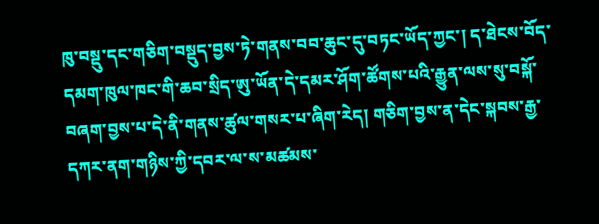ཁུ་བསྡུ་དང་གཅིག་བསྡུད་བྱས་ཏེ་གནས་བབ་ཆུང་དུ་བཏང་ཡོད་ཀྱང་། ད་ཐེངས་བོད་དམག་ཁུལ་ཁང་གི་ཆབ་སྲིད་ཨུ་ཡོན་དེ་དམར་ཤོག་ཚོགས་པའི་རྒྱུན་ལས་སུ་བསྐོ་བཞག་བྱས་པ་དེ་ནི་གནས་ཚུལ་གསར་པ་ཞིག་རེད། གཅིག་བྱས་ན་དེང་སྐབས་རྒྱ་དཀར་ནག་གཉིས་ཀྱི་དབར་ལ་ས་མཚམས་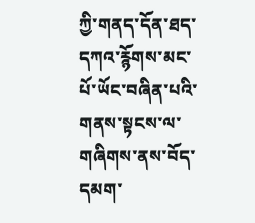ཀྱི་གནད་དོན་ཐད་དཀའ་རྙོགས་མང་པོ་ཡོང་བཞིན་པའི་གནས་སྟངས་ལ་གཞིགས་ནས་བོད་དམག་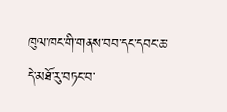ཁུལ་ཁང་གི་གནས་བབ་དང་དབང་ཆ་དེ་མཐོ་རུ་བཏང་བ་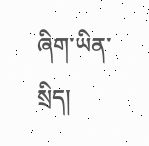ཞིག་ཡིན་སྲིད།